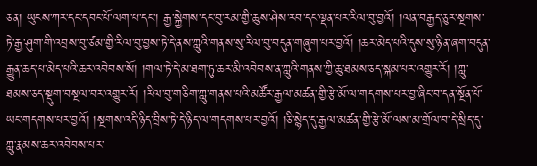ཅན། ཡུངས་ཀར་དང་དབང་པོ་ལག་པ་དང་། རྒྱ་སྐྱེགས་དང་བུ་རམ་གྱི་ཆུས་ཤེས་རབ་དང་ལྡན་པར་རིལ་བུ་བྱའོ། །ལན་བརྒྱད་ཅུར་སྔགས་ཏེ་རྒྱ་ཤུག་གི་འབྲས་བུ་ཙམ་གྱི་རིལ་བུ་བྱས་ཏེ་དེ་ནས་ཀླུའི་གནས་སུ་རིལ་བུ་བདུན་གཞུག་པར་བྱའོ། །ཆར་མེད་པའི་དུས་སུ་ཉིན་ཞག་བདུན་རྒྱུན་ཆད་པ་མེད་པའི་ཆར་འབེབས་སོ། །གལ་ཏེ་དེ་མ་ཐག་ཏུ་ཆར་མི་འབེབས་ན་ཀླུའི་གནས་ཀྱི་ཆུ་ཐམས་ཅད་སྐམ་པར་འགྱུར་རོ། །ཀླུ་ཐམས་ཅད་སྡུག་བསྔལ་བར་འགྱུར་རོ། །རིལ་བུ་གཅིག་ཀླུ་གནས་པའི་མཚོར་རྒྱལ་མཚན་གྱི་རྩེ་མོ་ལ་གདགས་པར་བྱ་ཞིང་བ་དན་སྔོན་པོ་ཡང་གདགས་པར་བྱའོ། །སྔགས་འདི་ཉིད་བྲིས་ཏེ་དེ་ཉིད་ལ་གདགས་པར་བྱའོ། །ཅི་སྙེད་དུ་རྒྱལ་མཚན་གྱི་རྩེ་མོ་ལས་མ་གྲོལ་བ་དེ་སྲིད་དུ་ཀླུ་རྣམས་ཆར་འབེབས་པར་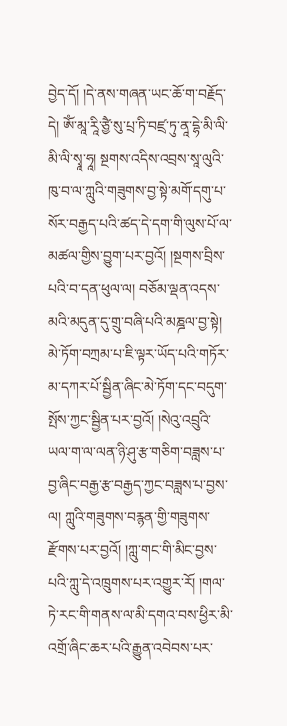བྱེད་དོ། །དེ་ནས་གཞན་ཡང་ཆོ་ག་བརྗོད་དེ། ཨོཾ་མཱ་རཱི་ཙྱཻ་སུ་པྲ་ཏི་བཛྲ་ཏུ་ནཱ་དྷེ་མི་ལི་མི་ལི་སྭཱ་ཧཱ། སྔགས་འདིས་འབྲས་སཱ་ལུའི་ཁུ་བ་ལ་ཀླུའི་གཟུགས་བྱ་སྟེ་མགོ་དགུ་པ་སོར་བརྒྱད་པའི་ཚད་དེ་དག་གི་ལུས་པོ་ལ་མཚལ་གྱིས་བྱུག་པར་བྱའོ། །སྔགས་བྲིས་པའི་བ་དན་ཕུལ་ལ། བཅོམ་ལྡན་འདས་མའི་མདུན་དུ་གྲུ་བཞི་པའི་མཎྜལ་བྱ་སྟེ། མེ་ཏོག་བཀྲམ་པ་ཇི་ལྟར་ཡོད་པའི་གཏོར་མ་དཀར་པོ་སྦྱིན་ཞིང་མེ་ཏོག་དང་བདུག་སྤོས་ཀྱང་སྦྱིན་པར་བྱའོ། །སེའུ་འབྲུའི་ཡལ་ག་ལ་ལན་ཉི་ཤུ་རྩ་གཅིག་བཟླས་པ་བྱ་ཞིང་བརྒྱ་རྩ་བརྒྱད་ཀྱང་བཟླས་པ་བྱས་ལ། ཀླུའི་གཟུགས་བརྙན་གྱི་གཟུགས་རྫོགས་པར་བྱའོ། །ཀླུ་གང་གི་མིང་བྱས་པའི་ཀླུ་དེ་འཁྲུགས་པར་འགྱུར་རོ། །གལ་ཏེ་རང་གི་གནས་ལ་མི་དགའ་བས་ཕྱིར་མི་འགྲོ་ཞིང་ཆར་པའི་རྒྱུན་འབེབས་པར་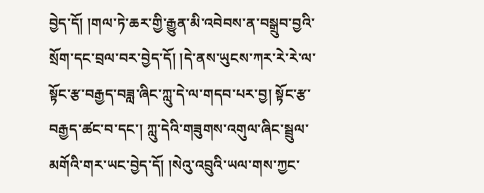བྱེད་དོ། །གལ་ཏེ་ཆར་གྱི་རྒྱུན་མི་འབེབས་ན་བསྒྲུབ་བྱའི་སྲོག་དང་བྲལ་བར་བྱེད་དོ། །དེ་ནས་ཡུངས་ཀར་རེ་རེ་ལ་སྟོང་རྩ་བརྒྱད་བཟླ་ཞིང་ཀླུ་དེ་ལ་གདབ་པར་བྱ། སྟོང་རྩ་བརྒྱད་ཚང་བ་དང་། ཀླུ་དེའི་གཟུགས་འགུལ་ཞིང་སྦྲུལ་མགོའི་གར་ཡང་བྱེད་དོ། །སེའུ་འབྲུའི་ཡལ་གས་ཀྱང་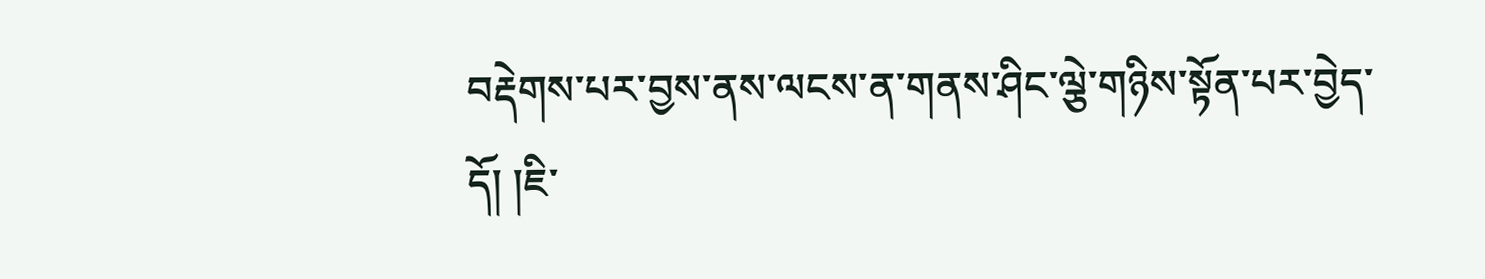བརྡེགས་པར་བྱས་ནས་ལངས་ན་གནས་ཤིང་ལྕེ་གཉིས་སྟོན་པར་བྱེད་དོ། །ཇི་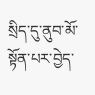སྲིད་དུ་ནུབ་མོ་སྟོན་པར་བྱེད་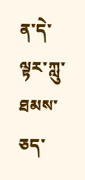ན་དེ་ལྟར་ཀླུ་ཐམས་ཅད་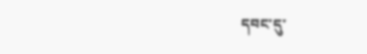དབང་དུ་